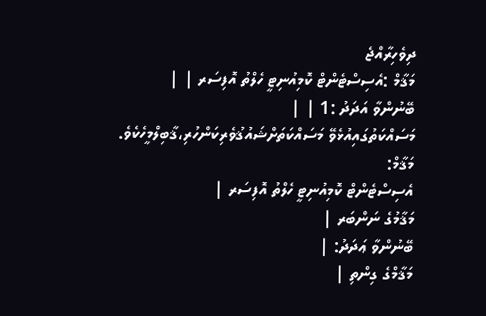ދިވެހިރާއްޖެ
މަޤާމް :އެސިސްޓެންޓް ކޮމިއުނިޓީ ހެލްތު އޮފިސަރ | |
ބޭނުންވާ އަދަދު :1 | |
މަސައްކަތުގައިއުޅެވޭ މަސައްކަތަށްޝައުޤުވެރިކަންހުރި،ޤާބިލްމީހެކެވެ.
މަޤާމް:
އެސިސްޓެންޓް ކޮމިއުނިޓީ ހެލްތު އޮފިސަރ |
މަޤާމުގެ ނަންބަރ |
ބޭނުންވާ ޢަދަދު: |
މަޤާމްގެ ގިންތި |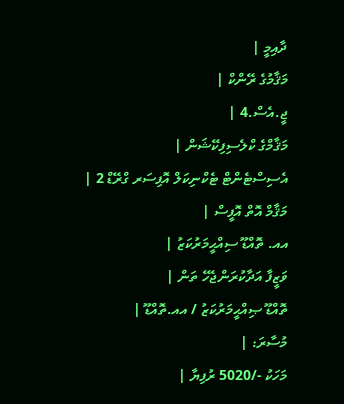ދާއިމީ |
މަޤާމުގެ ރޭންކް |
ޖީ.އެސް.4 |
މަޤާމްގެ ކްލެސިފިކޭޝަން |
އެސިސްޓެންޓް ޓެކްނިކަލް އޮފިސަރ ގްރޭޑް 2 |
މަޤާމް އޮތް އޮފީސް |
އއ. ތޮއްޑޫ ސިއްޙީމަރުކަޒު |
ވަޒީފާ އަދާކުރަންޖެހޭ ތަން |
ތޮއްޑޫ ޞިއްޙީމަރުކަޒު / އއ.ތޮއްޑޫ |
މުސާރަ: |
މަހަކު -/5020 ރުފިޔާ |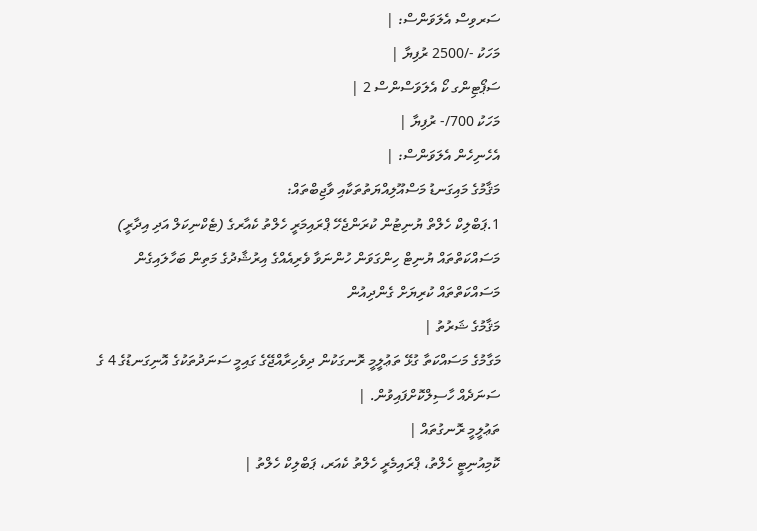ސަރވިސް އެލަވަންސް: |
މަހަކު -/2500 ރުފިޔާ |
ސަޕޯޓިންގ ކޯ އެލަވަސްންސް 2 |
މަހަކު 700/- ރުފިޔާ |
އެހެނިހެން އެލަވަންސް: |
މަޤާމުގެ މައިގަނޑު މަސްއޫލިއްޔަތުތަކާއި ވާޖިބްތައް:
1.ޕަބްލިކް ހެލްތް ޔުނިޓުން ކުރަންޖެހޭ ޕްރައިމަރީ ހެލްތު ކެއާރގެ (ޓެކްނިކަލް އަދި އިދާރީ) މަސައްކަތްތައް ޔުނިޓް ހިންގަވަން ހުންނަވާ ވެރިއެއްގެ އިރުޝާދުގެ މަތިން ބަހާލައިގެން މަސައްކަތްތައް ކުރިޔަށް ގެންދިއުން
މަޤާމުގެ ޝަރުތު |
މަގާމުގެ މަސައްކަތާ ގުޅޭ ތަޢުލީމީ ރޮނގަކުން ދިވެހިރާއްޖޭގެ ގައިމީ ސަނަދުތަކުގެ އޮނިގަނޑުގެ 4 ގެ ސަނަދެއް ހާސިލްކޮށްފައިވުން. |
ތަޢުލީމީ ރޮނގުތައް |
ކޮމިއުނިޓީ ހެލްތު، ޕްރައިމެރީ ހެލްތު ކެއަރ، ޕަބްލިކް ހެލްތު |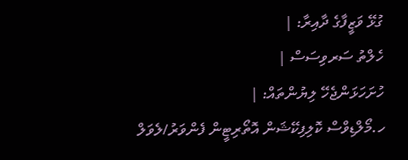ގުޅޭ ވަޒީފާގެ ދާއިރާ: |
ހެލްތު ސަރވިސަސް |
ހުށަހަޅަންޖެހޭ ލިޔުންތައް: |
ހ.މޯލްޑިވްސް ކޮލިފިކޭޝަން އޮތޯރިޓީން ފެންވަރު/ލެވަލް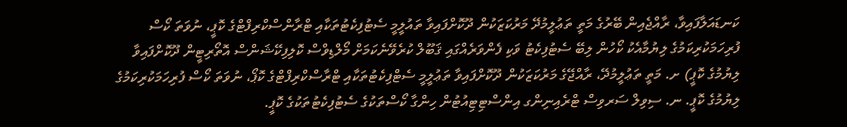ކަނޑައަލާފައިވާ، ރާއްޖެއިން ބޭރުގެ މަތީ ތަޢުލީމުދޭ މަރުކަޒަކުން ދޫކޮށްފައިވާ ތައުލީމީ ސެޓުފިކެޓުތަކާއި ޓްރާންސްކްރިފްޓްގެ ކޮޕީ، ނުވަތަ ކޯސް ފުރިހަމަކުރިކަމުގެ ލިޔުމާއެކު ކޯހުން ލިބޭ ސެޓުފިކެޓު ވަކި ފެންވަރެއްގައި ޤަބޫލް ކުރެވޭނެކަމަށް މޯލްޑިވްސް ކޮލިފިކޭޝަންސް އޮތޯރިޓީން ދޫކޮށްފައިވާ ލިޔުމުގެ ކޮޕީ) ށ. މަތީ ތަޢުލީމުދޭ، ރާއްޖޭގެ މަރުކަޒަކުން ދޫކޮށްފައިވާ ތަޢުލީމީ ސެޓްފިކެޓުތަކާއި ޓްރާސްކްރިފްޓްގެ ކޮޕޯ، ނުވަތަ ކޯސް ފުރިހަމަކުރިކަމުގެ ލިޔުމުގެ ކޮޕީ. ނ. ސިވިލް ސަރވިސް ޓްރެއިނިންގ އިންސްޓިޓިއުޓުން ހިންގާ ކޯސްތަކުގެ ސެޓުފިކެޓުތަކުގެ ކޮޕީ.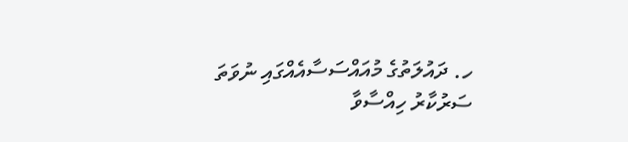ހ. ދައުލަތުގެ މުއައްސަސާއެއްގައި ނުވަތަ ސަރުކާރު ހިއްސާވާ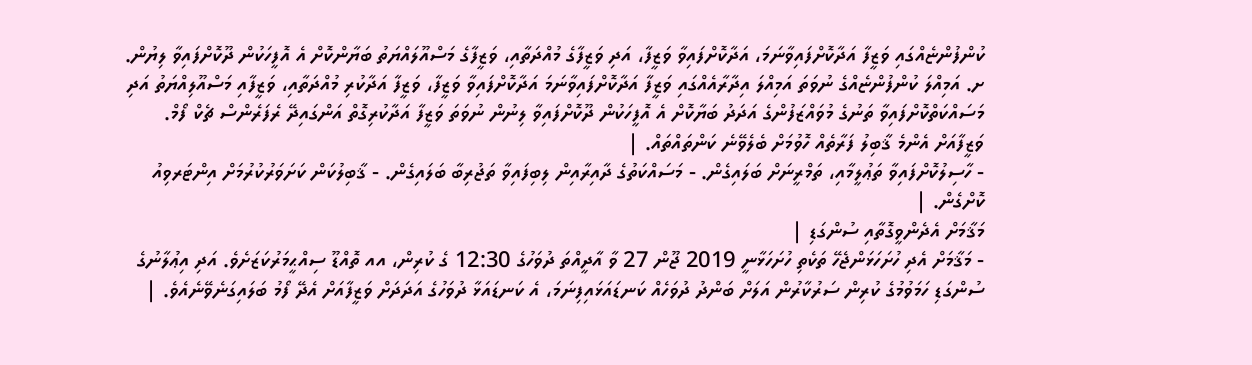ކުންފުންޏެއްގައި ވަޒީފާ އަދާކޮށްފައިވާނަމަ، އަދާކޮށްފައިވާ ވަޒީފާ، އަދި ވަޒީފާގެ މުއްދަތާއި، ވަޒީފާގެ މަސްއޫލައްޔަތު ބަޔާންކޮށް އެ އޮފީހަކުން ދޫކޮށްފައިވާ ލިޔުން. ށ. އަމިއްލަ ކުންފުންޏެއްގެ ނުވަތަ އަމިއްލަ އިދާރާއެއްގައި ވަޒީފާ އަދާކޮށްފައިވާނަމަ އަދާކޮށްފައިވާ ވަޒީފާ، ވަޒީފާ އަދާކުރި މުއްދަތާއި، ވަޒީފާއި މަސްއޫލިއްޔަތު އަދި މަސައްކަތްކޮށްފައިވާ ތަނުގެ މުވައްޒަފުންގެ އަދަދު ބަޔާކޮށް އެ އޮފީހަކުން ދޫކޮށްފައިވާ ލިނުން ނުވަތަ ވަޒީފާ އަދާކުރިގޮތް އަންގައިދޭ ރެފަރެންސް ޗެކް ފޯމް.
ވަޒީފާއަށް އެންމެ ޤާބިލު ފަރާތެއް ހޮވުމަށް ބެލެވޭނެ ކަންތައްތައް. |
- ހާސިލުކޮށްފައިވާ ތަޢުލީމާއި، ތަމްރީނަށް ބަލައިގެން. - މަސައްކަތުގެ ދާއިރާއިން ލިބިފައިވާ ތަޖުރިބާ ބަލައިގެން. - ޤާބިލުކަން ކަށަވަރުކުރުމަށް އިންޓަރވިއު ކޮށްގެން. |
މަޤާމަށް އެދެންވީގޮތާއި ސުންގަޑި |
- މަޤާމަށް އެދި ހުށަހަޅަންޖެހޭ ތަކެތި ހުށަހަޅާނީ 2019 ޖޫން 27 ވާ އާދީއްތަ ދުވަހުގެ 12:30 ގެ ކުރިން، އއ ތޮއްޑޫ ސިއްޙީމަރުކަޒަށެވެ. އަދި އިޢުލާނުގެ ސުންގަޑި ހަމަވުމުގެ ކުރިން ސަރުކާރުން އަލަށް ބަންދު ދުވަހެއް ކަނޑައަޅައިފިނަމަ، އެ ކަނޑައަޅާ ދުވަހުގެ އަދަދަށް ވަޒީފާއަށް އެދޭ ފޯމު ބަލައިގަނެވޭނެއެވެ. |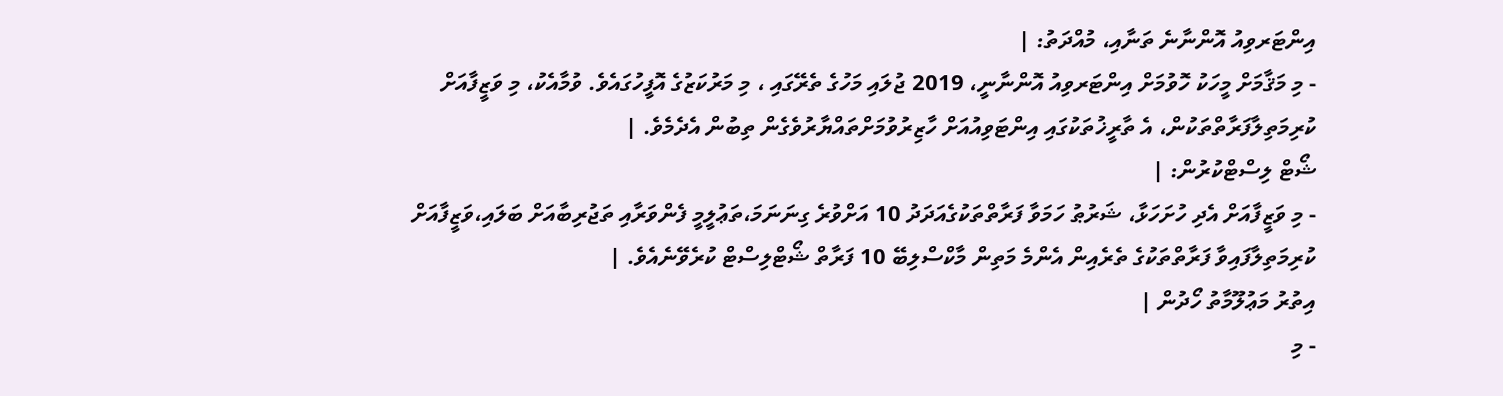އިންޓަރވިއު އޮންނާނެ ތަނާއި، މުއްދަތު: |
- މި މަޤާމަށް މީހަކު ހޮވުމަށް އިންޓަރވިއު އޮންނާނީ، 2019 ޖުލައި މަހުގެ ތެރޭގައި ، މި މަރުކަޒުގެ އޮފީހުގައެވެ. ވުމާއެކު، މި ވަޒީފާއަށް ކުރިމަތިލާފަރާތްތަކުން، އެ ތާރީޚުތަކުގައި އިންޓަވިއުއަށް ހާޒިރުވުމަށްތައްޔާރުވެގެން ތިބުން އެދެމެވެ. |
ޝޯޓް ލިސްޓްކުރުން: |
- މި ވަޒީފާއަށް އެދި ހުށަހަޅާ، ޝަރުޠު ހަމަވާ ފަރާތްތަކުގެއަދަދު 10 އަށްވުރެ ގިނަނަމަ،ތަޢުލީމީ ފެންވަރާއި ތަޖުރިބާއަށް ބަލައި،ވަޒީފާއަށް ކުރިމަތިލާފައިވާ ފަރާތްތަކުގެ ތެރެއިން އެންމެ މަތިން މާކްސްލިބޭ 10 ފަރާތް ޝޯޓްލިސްޓް ކުރެވޭނެއެވެ. |
އިތުރު މަޢުލޫމާތު ހޯދުން |
- މި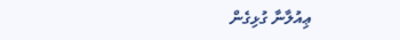ޢިއުލާނާ ގުޅިގެން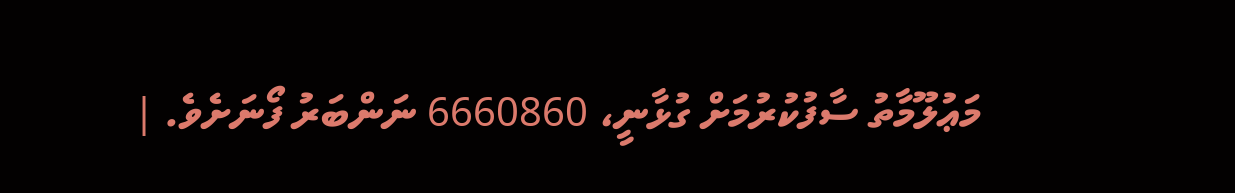މަޢުލޫމާތު ސާފުކުރުމަށް ގުޅާނީ، 6660860 ނަންބަރު ފޯނަށެވެ. |